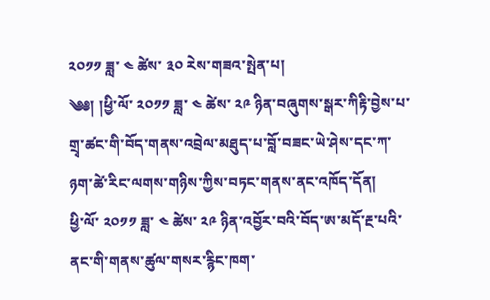༢༠༡༡ ཟླ་ ༤ ཚེས་ ༣༠ རེས་གཟའ་སྤེན་པ།
༄༅། །ཕྱི་ལོ་ ༢༠༡༡ ཟླ་ ༤ ཚེས་ ༢༩ ཉིན་བཞུགས་སྒར་ཀིརྟི་བྱེས་པ་གྲྭ་ཚང་གི་བོད་གནས་འབྲེལ་མཐུད་པ་བློ་བཟང་ཡེ་ཤེས་དང་ཀ་ཉག་ཚེ་རིང་ལགས་གཉིས་ཀྱིས་བཏང་གནས་ནང་འཁོད་དོན།
ཕྱི་ལོ་ ༢༠༡༡ ཟླ་ ༤ ཚེས་ ༢༩ ཉིན་འབྱོར་བའི་བོད་ཨ་མདོ་རྔ་པའི་ནང་གི་གནས་ཚུལ་གསར་རྙིང་ཁག་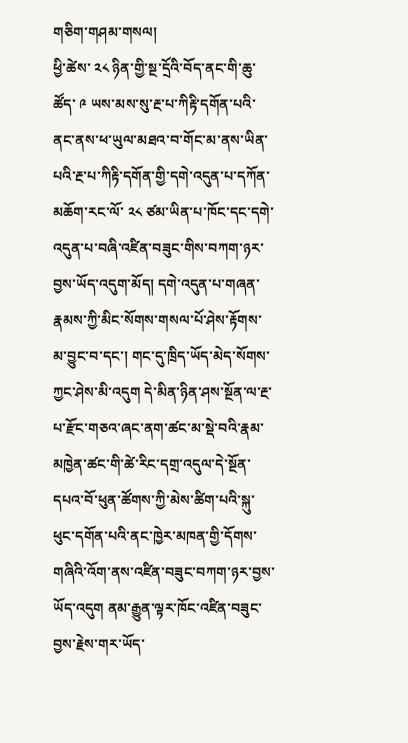གཅིག་གཤམ་གསལ།
ཕྱི་ཚེས་ ༢༨ ཉིན་གྱི་སྔ་དྲོའི་བོད་ནང་གི་ཆུ་ཚོད་ ༩ ཡས་མས་སུ་རྔ་པ་ཀིརྟི་དགོན་པའི་ནང་ནས་ཕ་ཡུལ་མཐའ་བ་གོང་མ་ནས་ཡིན་པའི་རྔ་པ་ཀིརྟི་དགོན་གྱི་དགེ་འདུན་པ་དཀོན་མཆོག་རང་ལོ་ ༢༨ ཙམ་ཡིན་པ་ཁོང་དང་དགེ་འདུན་པ་བཞི་འཛིན་བཟུང་གིས་བཀག་ཉར་བྱས་ཡོད་འདུག་མོད། དགེ་འདུན་པ་གཞན་རྣམས་ཀྱི་མིང་སོགས་གསལ་པོ་ཤེས་རྟོགས་མ་བྱུང་བ་དང་། གང་དུ་ཁྲིད་ཡོད་མེད་སོགས་ཀྱང་ཤེས་མི་འདུག དེ་མིན་ཉིན་ཤས་སྔོན་ལ་རྔ་པ་རྫོང་གཅའ་ཞང་ནག་ཚང་མ་སྡེ་བའི་རྣམ་མཁྱེན་ཚང་གི་ཚེ་རིང་དགྲ་འདུལ་དེ་སྔོན་དཔའ་བོ་ཕུན་ཚོགས་ཀྱི་མེས་ཚིག་པའི་སྐུ་ཕུང་དགོན་པའི་ནང་ཁྱེར་མཁན་གྱི་དོགས་གཞིའི་འོག་ནས་འཛིན་བཟུང་བཀག་ཉར་བྱས་ཡོད་འདུག ནམ་རྒྱུན་ལྟར་ཁོང་འཛིན་བཟུང་བྱས་རྗེས་གར་ཡོད་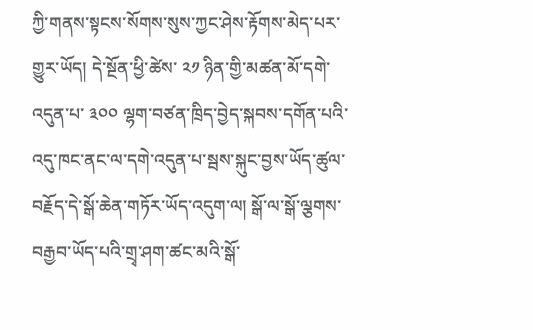ཀྱི་གནས་སྟངས་སོགས་སུས་ཀྱང་ཤེས་རྟོགས་མེད་པར་གྱུར་ཡོད། དེ་སྔོན་ཕྱི་ཚེས་ ༢༡ ཉིན་གྱི་མཚན་མོ་དགེ་འདུན་པ་ ༣༠༠ ལྷག་བཙན་ཁྲིད་བྱེད་སྐབས་དགོན་པའི་འདུ་ཁང་ནང་ལ་དགེ་འདུན་པ་སྦས་སྐུང་བྱས་ཡོད་ཚུལ་བརྗོད་དེ་སྒོ་ཆེན་གཏོར་ཡོད་འདུག་ལ། སྒོ་ལ་སྒོ་ལྕགས་བརྒྱབ་ཡོད་པའི་གྲྭ་ཤག་ཚང་མའི་སྒོ་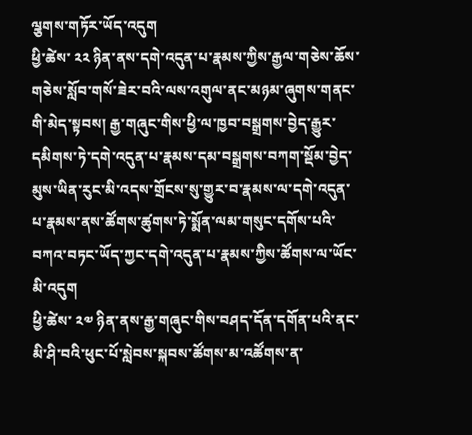ལྕགས་གཏོར་ཡོད་འདུག
ཕྱི་ཚེས་ ༢༢ ཉིན་ནས་དགེ་འདུན་པ་རྣམས་ཀྱིས་རྒྱལ་གཅེས་ཆོས་གཅེས་སློབ་གསོ་ཟེར་བའི་ལས་འགུལ་ནང་མཉམ་ཞུགས་གནང་གི་མེད་སྟབས། རྒྱ་གཞུང་གིས་ཕྱི་ལ་ཁྱབ་བསྒྲགས་བྱེད་རྒྱུར་དམིགས་ཏེ་དགེ་འདུན་པ་རྣམས་དམ་བསྒྲགས་བཀག་སྡོམ་བྱེད་མུས་ཡིན་རུང་མི་འདས་གྲོངས་སུ་གྱུར་བ་རྣམས་ལ་དགེ་འདུན་པ་རྣམས་ནས་ཚོགས་ཚུགས་ཏེ་སྨོན་ལམ་གསུང་དགོས་པའི་བཀའ་བཏང་ཡོད་ཀྱང་དགེ་འདུན་པ་རྣམས་ཀྱིས་ཚོགས་ལ་ཡོང་མི་འདུག
ཕྱི་ཚེས་ ༢༧ ཉིན་ནས་རྒྱ་གཞུང་གིས་བཤད་དོན་དགོན་པའི་ནང་མི་ཤི་བའི་ཕུང་པོ་སླེབས་སྐབས་ཚོགས་མ་འཚོགས་ན་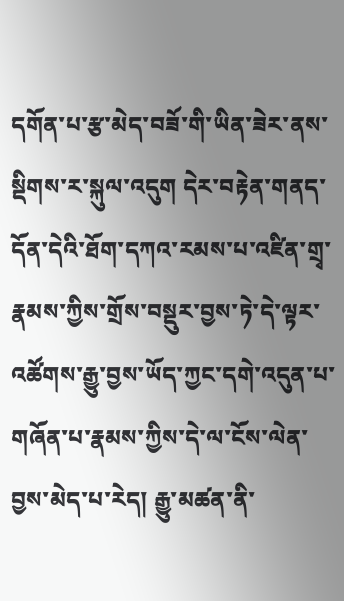དགོན་པ་རྩ་མེད་བཟོ་གི་ཡིན་ཟེར་ནས་སྡིགས་ར་སྐུལ་འདུག དེར་བརྟེན་གནད་དོན་དེའི་ཐོག་དཀའ་རམས་པ་འཛིན་གྲྭ་རྣམས་ཀྱིས་གྲོས་བསྡུར་བྱས་ཏེ་དེ་ལྟར་འཚོགས་རྒྱུ་བྱས་ཡོད་ཀྱང་དགེ་འདུན་པ་གཞོན་པ་རྣམས་ཀྱིས་དེ་ལ་ངོས་ལེན་བྱས་མེད་པ་རེད། རྒྱུ་མཚན་ནི་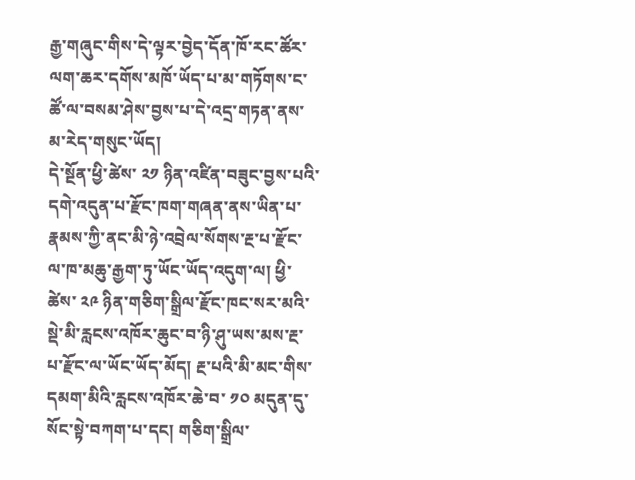རྒྱ་གཞུང་གིས་དེ་ལྟར་བྱེད་དོན་ཁོ་རང་ཚོར་ལག་ཆར་དགོས་མཁོ་ཡོད་པ་མ་གཏོགས་ང་ཚོ་ལ་བསམ་ཤེས་བྱས་པ་དེ་འདྲ་གཏན་ནས་མ་རེད་གསུང་ཡོད།
དེ་སྔོན་ཕྱི་ཚེས་ ༢༡ ཉིན་འཛིན་བཟུང་བྱས་པའི་དགེ་འདུན་པ་རྫོང་ཁག་གཞན་ནས་ཡིན་པ་རྣམས་ཀྱི་ནང་མི་ཉེ་འབྲེལ་སོགས་རྔ་པ་རྫོང་ལ་ཁ་མཆུ་རྒྱག་ཏུ་ཡོང་ཡོད་འདུག་ལ། ཕྱི་ཚེས་ ༢༩ ཉིན་གཅིག་སྒྲིལ་རྫོང་ཁང་སར་མའི་སྡེ་མི་རླངས་འཁོར་ཆུང་བ་ཉི་ཤུ་ཡས་མས་རྔ་པ་རྫོང་ལ་ཡོང་ཡོད་མོད། རྔ་པའི་མི་མང་གིས་དམག་མིའི་རླངས་འཁོར་ཆེ་བ་ ༡༠ མདུན་དུ་སོང་སྟེ་བཀག་པ་དང། གཅིག་སྒྲིལ་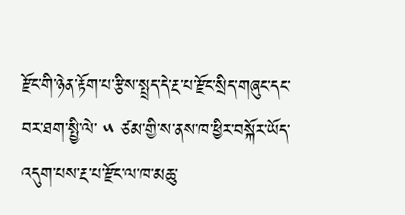རྫོང་གི་ཉེན་རྟོག་པ་རྩིས་སྤྲད་དེ་རྔ་པ་རྫོང་སྲིད་གཞུང་དང་བར་ཐག་སྤྱི་ལེ་ ༥ ཙམ་གྱི་ས་ནས་ཁ་ཕྱིར་བསྐོར་ཡོད་འདུག་པས་རྔ་པ་རྫོང་ལ་ཁ་མཆུ་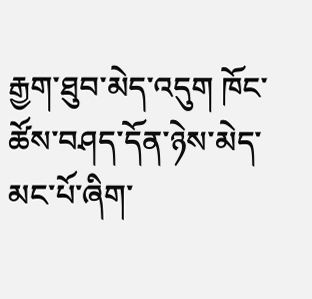རྒྱག་ཐུབ་མེད་འདུག ཁོང་ཚོས་བཤད་དོན་ཉེས་མེད་མང་པོ་ཞིག་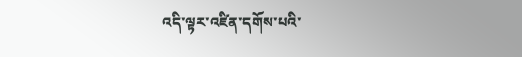འདི་ལྟར་འཛིན་དགོས་པའི་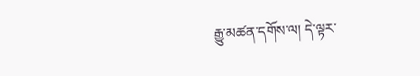རྒྱུ་མཚན་དགོས་ལ། དེ་ལྟར་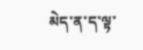མེད་ན་ད་ལྟ་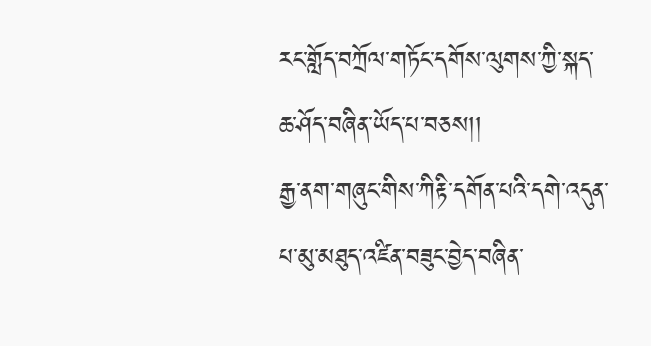རང་གློད་བཀྲོལ་གཏོང་དགོས་ལུགས་ཀྱི་སྐད་ཆ་ཤོད་བཞིན་ཡོད་པ་བཅས།།
རྒྱ་ནག་གཞུང་གིས་ཀིརྟི་དགོན་པའི་དགེ་འདུན་པ་མུ་མཐུད་འཛིན་བཟུང་བྱེད་བཞིན་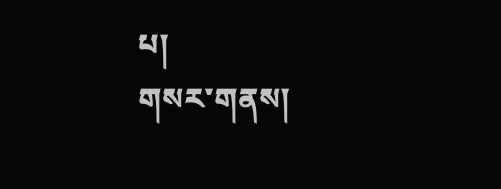པ།
གསར་གནས།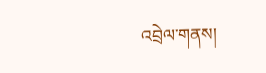འབྲེལ་གནས།